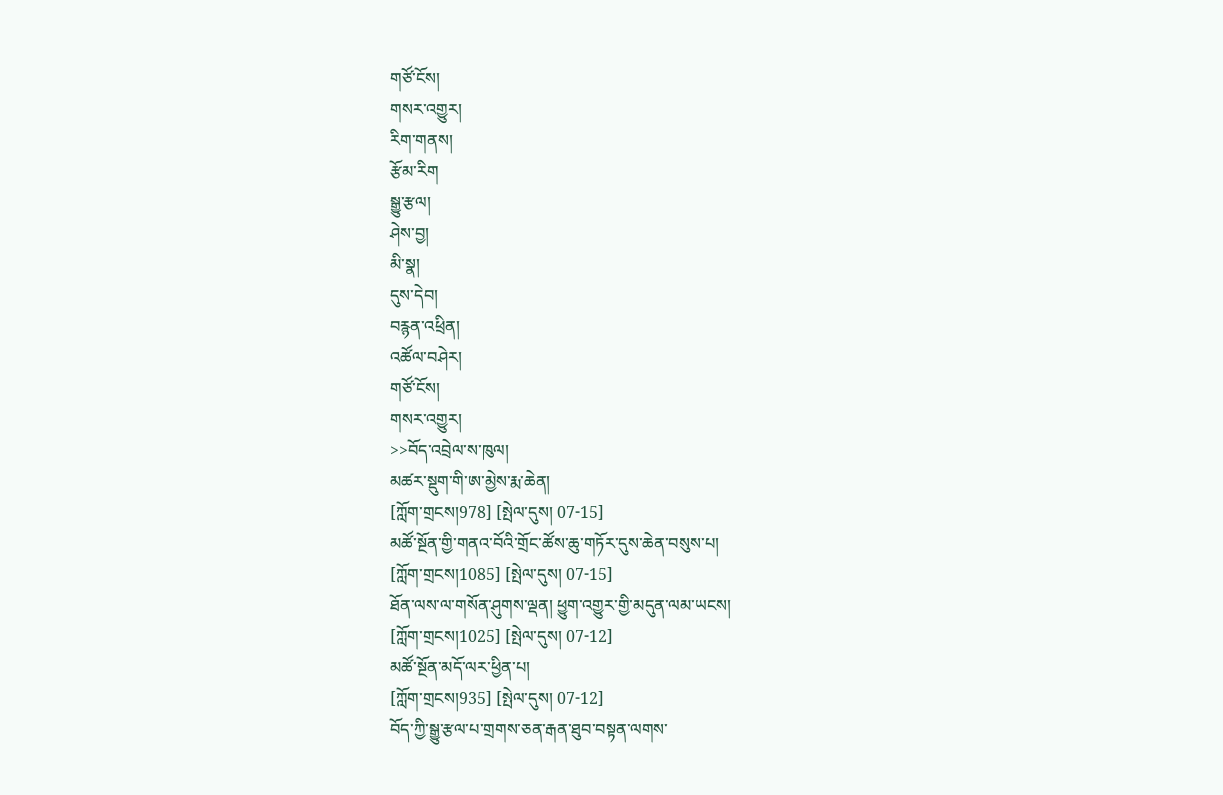གཙོ་ངོས།
གསར་འགྱུར།
རིག་གནས།
རྩོམ་རིག
སྒྱུ་རྩལ།
ཤེས་བྱ།
མི་སྣ།
དུས་དེབ།
བརྙན་འཕྲིན།
འཚོལ་བཤེར།
གཙོ་ངོས།
གསར་འགྱུར།
>>བོད་འབྲེལ་ས་ཁུལ།
མཚར་སྡུག་གི་ཨ་མྱེས་རྨ་ཆེན།
[ཀློག་གྲངས།978] [སྤེལ་དུས། 07-15]
མཚོ་སྔོན་གྱི་གནའ་བོའི་གྲོང་ཚོས་ཆུ་གཏོར་དུས་ཆེན་བསུས་པ།
[ཀློག་གྲངས།1085] [སྤེལ་དུས། 07-15]
ཐོན་ལས་ལ་གསོན་ཤུགས་ལྡན། ཕྱུག་འགྱུར་གྱི་མདུན་ལམ་ཡངས།
[ཀློག་གྲངས།1025] [སྤེལ་དུས། 07-12]
མཚོ་སྔོན་མདོ་ལར་ཕྱིན་པ།
[ཀློག་གྲངས།935] [སྤེལ་དུས། 07-12]
བོད་ཀྱི་སྒྱུ་རྩལ་པ་གྲགས་ཅན་རྒན་ཐུབ་བསྟན་ལགས་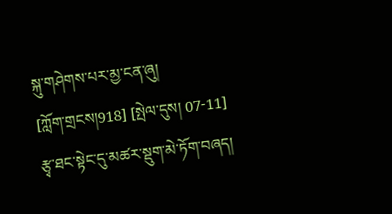སྐུ་གཤེགས་པར་མྱ་ངན་ཞུ།
[ཀློག་གྲངས།918] [སྤེལ་དུས། 07-11]
རྩྭ་ཐང་སྟེང་དུ་མཚར་སྡུག་མེ་ཏོག་བཞད།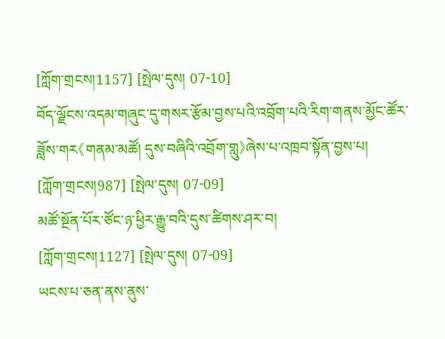[ཀློག་གྲངས།1157] [སྤེལ་དུས། 07-10]
བོད་ལྗོངས་འདམ་གཞུང་དུ་གསར་རྩོམ་བྱས་པའི་འབྲོག་པའི་རིག་གནས་མྱོང་ཚོར་ཟློས་གར《གནམ་མཚོ། དུས་བཞིའི་འབྲོག་གླུ》ཞེས་པ་འཁྲབ་སྟོན་བྱས་པ།
[ཀློག་གྲངས།987] [སྤེལ་དུས། 07-09]
མཚོ་སྔོན་པོར་ཙོང་ཉ་ཕྱིར་རྒྱུ་བའི་དུས་ཚིགས་ཤར་བ།
[ཀློག་གྲངས།1127] [སྤེལ་དུས། 07-09]
ཡངས་པ་ཅན་ནས་ནུས་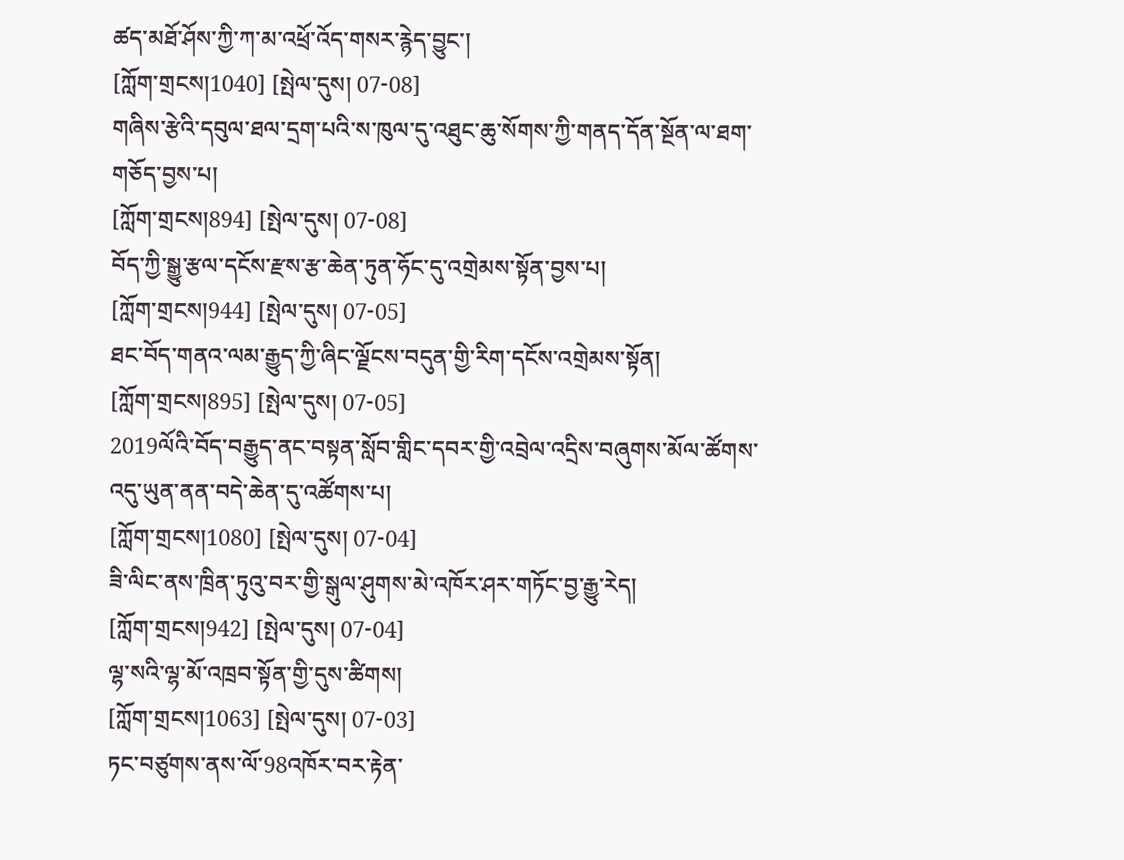ཚད་མཐོ་ཤོས་ཀྱི་ཀ་མ་འཕྲོ་འོད་གསར་རྙེད་བྱུང་།
[ཀློག་གྲངས།1040] [སྤེལ་དུས། 07-08]
གཞིས་རྩེའི་དབུལ་ཐལ་དྲག་པའི་ས་ཁུལ་དུ་འཐུང་ཆུ་སོགས་ཀྱི་གནད་དོན་སྔོན་ལ་ཐག་གཅོད་བྱས་པ།
[ཀློག་གྲངས།894] [སྤེལ་དུས། 07-08]
བོད་ཀྱི་སྒྱུ་རྩལ་དངོས་རྫས་རྩ་ཆེན་ཏུན་ཧོང་དུ་འགྲེམས་སྟོན་བྱས་པ།
[ཀློག་གྲངས།944] [སྤེལ་དུས། 07-05]
ཐང་བོད་གནའ་ལམ་རྒྱུད་ཀྱི་ཞིང་ལྗོངས་བདུན་གྱི་རིག་དངོས་འགྲེམས་སྟོན།
[ཀློག་གྲངས།895] [སྤེལ་དུས། 07-05]
2019ལོའི་བོད་བརྒྱུད་ནང་བསྟན་སློབ་གླིང་དབར་གྱི་འབྲེལ་འདྲིས་བཞུགས་མོལ་ཚོགས་འདུ་ཡུན་ནན་བདེ་ཆེན་དུ་འཚོགས་པ།
[ཀློག་གྲངས།1080] [སྤེལ་དུས། 07-04]
ཟི་ལིང་ནས་ཁྲིན་ཏུའུ་བར་གྱི་སྒུལ་ཤུགས་མེ་འཁོར་ཤར་གཏོང་བྱ་རྒྱུ་རེད།
[ཀློག་གྲངས།942] [སྤེལ་དུས། 07-04]
ལྷ་སའི་ལྷ་མོ་འཁྲབ་སྟོན་གྱི་དུས་ཚིགས།
[ཀློག་གྲངས།1063] [སྤེལ་དུས། 07-03]
ཏང་བཙུགས་ནས་ལོ་98འཁོར་བར་རྟེན་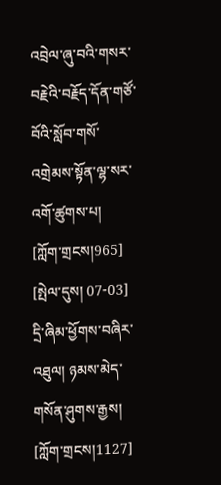འབྲེལ་ཞུ་བའི་གསར་བརྗེའི་བརྗོད་དོན་གཙོ་བོའི་སློབ་གསོ་འགྲེམས་སྟོན་ལྷ་སར་འགོ་ཚུགས་པ།
[ཀློག་གྲངས།965] [སྤེལ་དུས། 07-03]
དྲི་ཞིམ་ཕྱོགས་བཞིར་འཐུལ། ཉམས་མེད་གསོན་ཤུགས་རྒྱས།
[ཀློག་གྲངས།1127]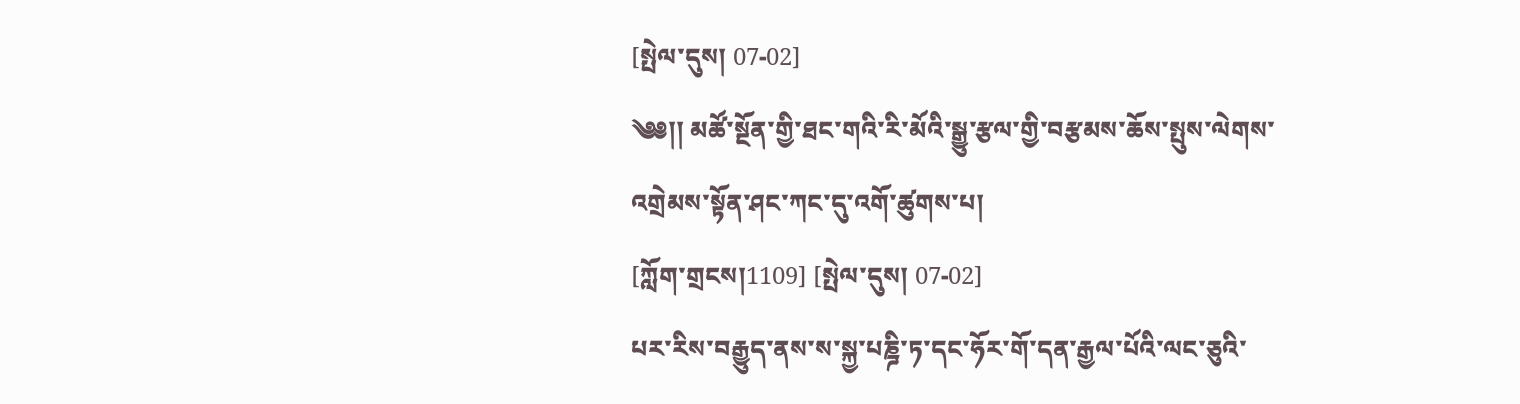[སྤེལ་དུས། 07-02]
༄༅།། མཚོ་སྔོན་གྱི་ཐང་གའི་རི་མོའི་སྒྱུ་རྩལ་གྱི་བརྩམས་ཆོས་སྤུས་ལེགས་འགྲེམས་སྟོན་ཤང་ཀང་དུ་འགོ་ཚུགས་པ།
[ཀློག་གྲངས།1109] [སྤེལ་དུས། 07-02]
པར་རིས་བརྒྱུད་ནས་ས་སྐྱ་པཎྜི་ཏ་དང་ཧོར་གོ་དན་རྒྱལ་པོའི་ལང་ཅུའི་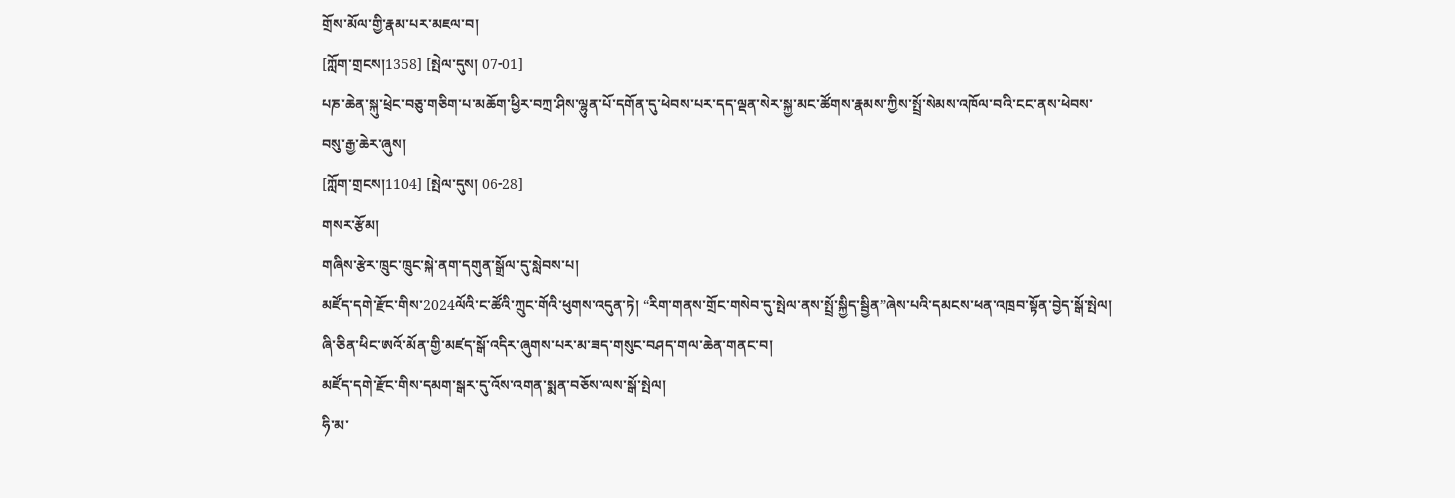གྲོས་མོལ་གྱི་རྣམ་པར་མཇལ་བ།
[ཀློག་གྲངས།1358] [སྤེལ་དུས། 07-01]
པཎ་ཆེན་སྐུ་ཕྲེང་བཅུ་གཅིག་པ་མཆོག་ཕྱིར་བཀྲ་ཤིས་ལྷུན་པོ་དགོན་དུ་ཕེབས་པར་དད་ལྡན་སེར་སྐྱ་མང་ཚོགས་རྣམས་ཀྱིས་སྤྲོ་སེམས་འཁོལ་བའི་ངང་ནས་ཕེབས་བསུ་རྒྱ་ཆེར་ཞུས།
[ཀློག་གྲངས།1104] [སྤེལ་དུས། 06-28]
གསར་རྩོམ།
གཞིས་རྩེར་ཁྲུང་ཁྲུང་སྐེ་ནག་དགུན་སྒྲོལ་དུ་སླེབས་པ།
མཛོད་དགེ་རྫོང་གིས་2024ལོའི་ང་ཚོའི་ཀྲུང་གོའི་ཕུགས་འདུན་ཏེ། “རིག་གནས་གྲོང་གསེབ་དུ་སྤེལ་ནས་སྤྲོ་སྐྱིད་སྦྱིན”ཞེས་པའི་དམངས་ཕན་འཁྲབ་སྟོན་བྱེད་སྒོ་སྤེལ།
ཞི་ཅིན་ཕིང་ཨའོ་མོན་གྱི་མཛད་སྒོ་འདིར་ཞུགས་པར་མ་ཟད་གསུང་བཤད་གལ་ཆེན་གནང་བ།
མཛོད་དགེ་རྫོང་གིས་དམག་སྒར་དུ་འོས་འགན་སྨན་བཅོས་ལས་སྒོ་སྤེལ།
ཧི་མ་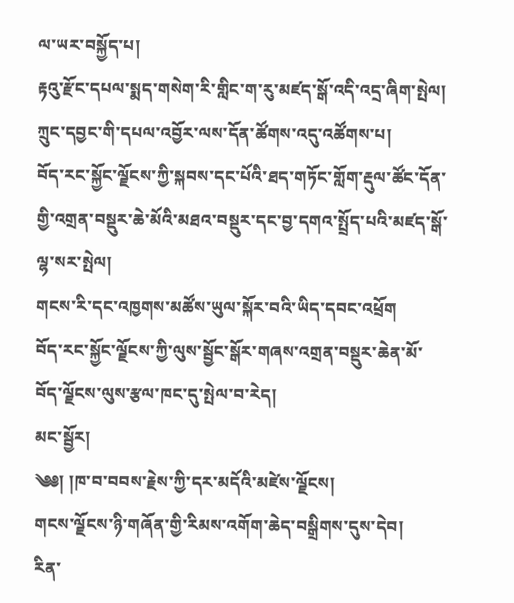ལ་ཡར་བསྐྱོད་པ།
རྟའུ་རྫོང་དཔལ་སྨད་གསེག་རི་གླིང་ག་རུ་མཛད་སྒོ་འདི་འདྲ་ཞིག་སྤེལ།
ཀྲུང་དབྱང་གི་དཔལ་འབྱོར་ལས་དོན་ཚོགས་འདུ་འཚོགས་པ།
བོད་རང་སྐྱོང་ལྗོངས་ཀྱི་སྐབས་དང་པོའི་ཐད་གཏོང་གློག་རྡུལ་ཚོང་དོན་གྱི་འགྲན་བསྡུར་ཆེ་མོའི་མཐའ་བསྡུར་དང་བྱ་དགའ་སྤྲོད་པའི་མཛད་སྒོ་ལྷ་སར་སྤེལ།
གངས་རི་དང་འཁྱགས་མཚོས་ཡུལ་སྐོར་བའི་ཡིད་དབང་འཕྲོག
བོད་རང་སྐྱོང་ལྗོངས་ཀྱི་ལུས་སྦྱོང་སྒོར་གཞས་འགྲན་བསྡུར་ཆེན་མོ་བོད་ལྗོངས་ལུས་རྩལ་ཁང་དུ་སྤེལ་བ་རེད།
མང་སྦྱོར།
༄༅། །ཁ་བ་བབས་རྗེས་ཀྱི་དར་མདོའི་མཛེས་ལྗོངས།
གངས་ལྗོངས་ཉི་གཞོན་གྱི་རིམས་འགོག་ཆེད་བསྒྲིགས་དུས་དེབ།
རིན་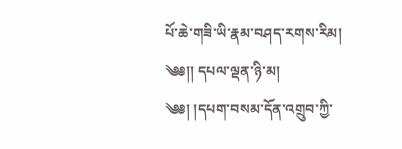པོ་ཆེ་གཟི་ཡི་རྣམ་བཤད་རགས་རིམ།
༄༅།། དཔལ་ལྡན་ཉི་མ།
༄༅། །དཔག་བསམ་དོན་འགྲུབ་ཀྱི་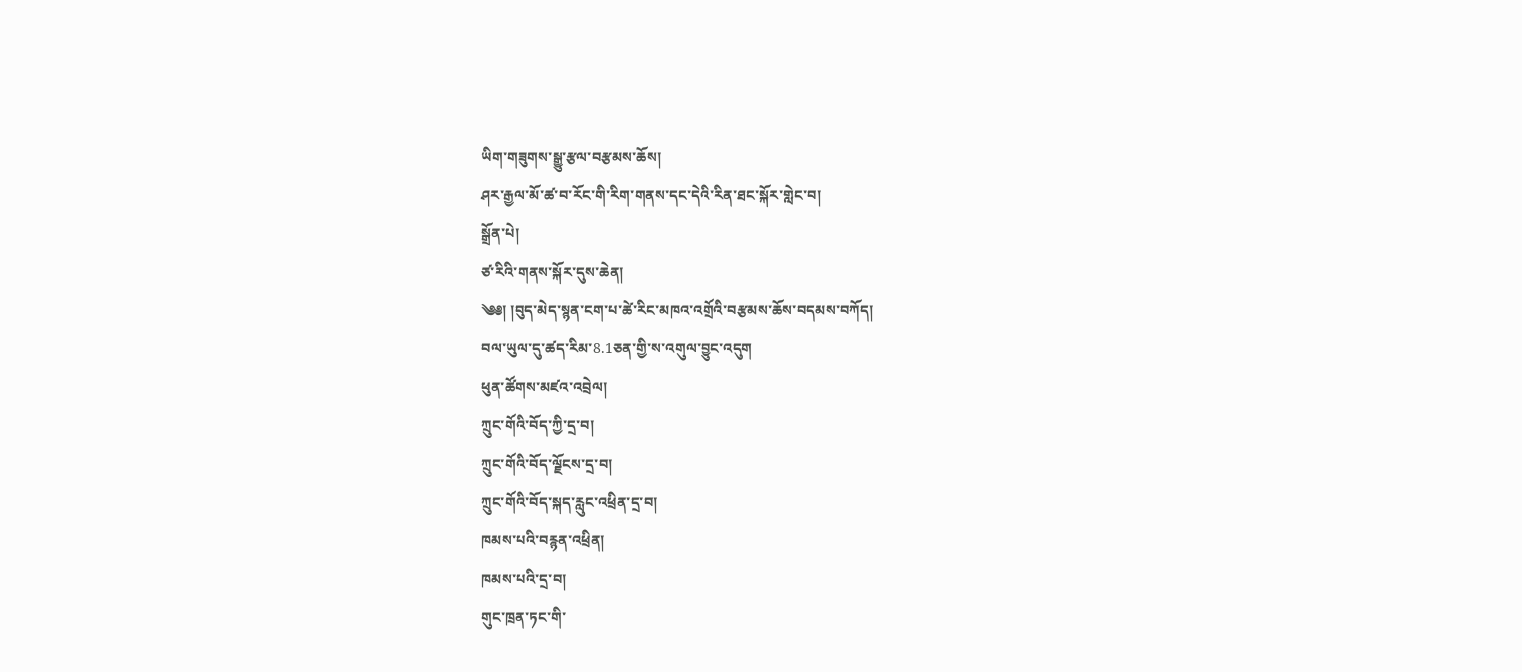ཡིག་གཟུགས་སྒྱུ་རྩལ་བརྩམས་ཆོས།
ཤར་རྒྱལ་མོ་ཚ་བ་རོང་གི་རིག་གནས་དང་དེའི་རིན་ཐང་སྐོར་གླེང་བ།
སྒྲོན་པེ།
ཙ་རིའི་གནས་སྐོར་དུས་ཆེན།
༄༅། །བུད་མེད་སྙན་ངག་པ་ཚེ་རིང་མཁའ་འགྲོའི་བརྩམས་ཆོས་བདམས་བཀོད།
བལ་ཡུལ་དུ་ཚད་རིམ་8.1ཅན་གྱི་ས་འགུལ་བྱུང་འདུག
ཕུན་ཚོགས་མཛའ་འབྲེལ།
ཀྲུང་གོའི་བོད་ཀྱི་དྲ་བ།
ཀྲུང་གོའི་བོད་ལྗོངས་དྲ་བ།
ཀྲུང་གོའི་བོད་སྐད་རླུང་འཕྲིན་དྲ་བ།
ཁམས་པའི་བརྙན་འཕྲིན།
ཁམས་པའི་དྲ་བ།
གུང་ཁྲན་ཏང་གི་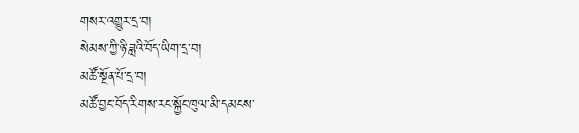གསར་འགྱུར་དྲ་བ།
སེམས་ཀྱི་ཉི་ཟླའི་བོད་ཡིག་དྲ་བ།
མཚོ་སྔོན་པོ་དྲ་བ།
མཚོ་བྱང་བོད་རིགས་རང་སྐྱོང་ཁུལ་མི་དམངས་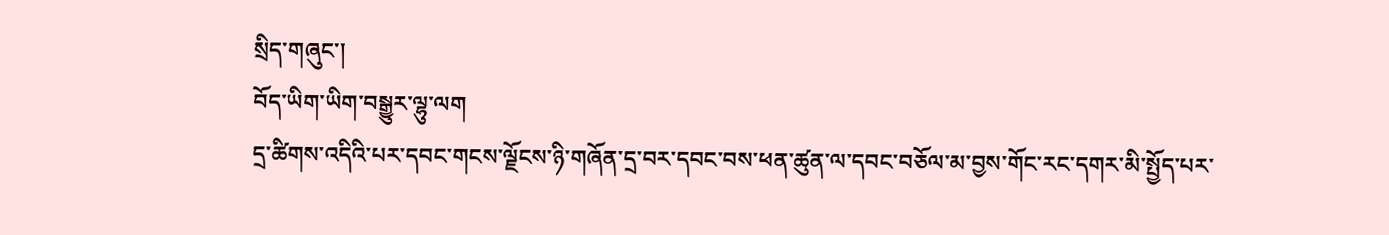སྲིད་གཞུང་།
བོད་ཡིག་ཡིག་བསྒྱུར་ལྷུ་ལག
དྲ་ཚིགས་འདིའི་པར་དབང་གངས་ལྗོངས་ཉི་གཞོན་དྲ་བར་དབང་བས་ཕན་ཚུན་ལ་དབང་བཅོལ་མ་བྱས་གོང་རང་དགར་མི་སྤྱོད་པར་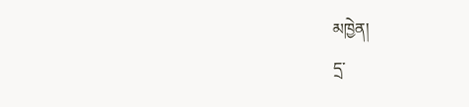མཁྱེན།
དྲ་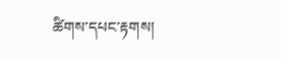ཚིགས་དཔང་རྟགས།